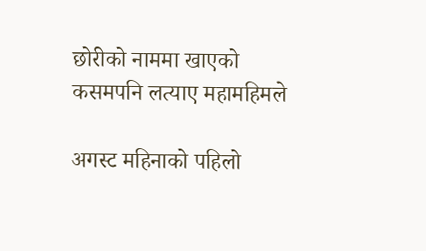छोरीको नाममा खाएको कसमपनि लत्याए महामहिमले

अगस्ट महिनाको पहिलो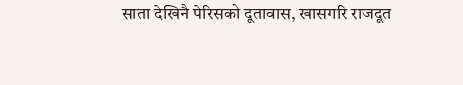साता देखिनै पेरिसको दूतावास, खासगरि राजदूत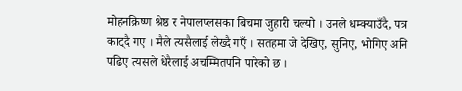मोहनक्रिष्ण श्रेष्ठ र नेपालप्लसका बिचमा जुहारी चल्यो । उनले धम्क्याउँदै, पत्र काट्दै गए । मैले त्यसैलाई लेख्दै गएँ । सतहमा जे देखिए, सुनिए, भोगिए अनि पढिए त्यसले धेरैलाई अचम्मितपनि पारेको छ ।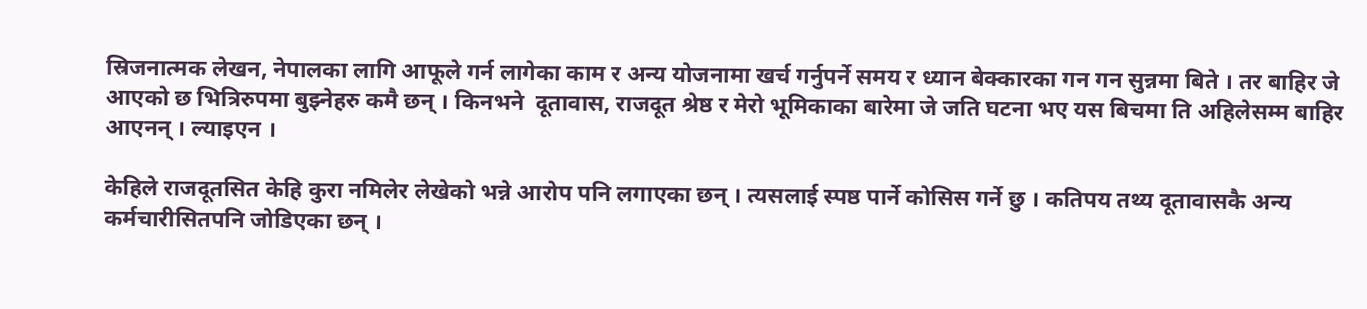स्रिजनात्मक लेखन, नेपालका लागि आफूले गर्न लागेका काम र अन्य योजनामा खर्च गर्नुपर्ने समय र ध्यान बेक्कारका गन गन सुन्नमा बिते । तर बाहिर जे आएको छ भित्रिरुपमा बुझ्नेहरु कमै छन् । किनभने  दूतावास, राजदूत श्रेष्ठ र मेरो भूमिकाका बारेमा जे जति घटना भए यस बिचमा ति अहिलेसम्म बाहिर आएनन् । ल्याइएन ।

केहिले राजदूतसित केहि कुरा नमिलेर लेखेको भन्ने आरोप पनि लगाएका छन् । त्यसलाई स्पष्ठ पार्ने कोसिस गर्ने छु । कतिपय तथ्य दूतावासकै अन्य कर्मचारीसितपनि जोडिएका छन् ।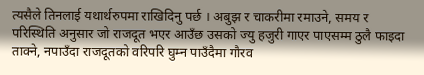त्यसैले तिनलाई यथार्थरुपमा राखिदिनु पर्छ । अबुझ र चाकरीमा रमाउने, समय र परिस्थिति अनुसार जो राजदूत भएर आउँछ उसको ज्यु हजुरी गाएर पाएसम्म ठुलै फाइदा ताक्ने, नपाउँदा राजदूतको वरिपरि घुम्न पाउँदैमा गौरव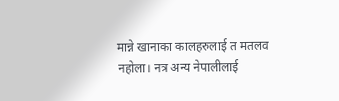मान्ने खानाका कालहरुलाई त मतलव नहोला। नत्र अन्य नेपालीलाई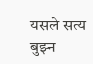यसले सत्य बुझ्न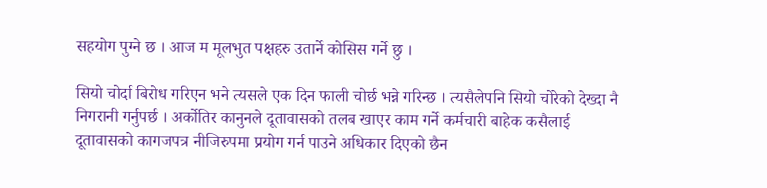सहयोग पुग्ने छ । आज म मूलभुत पक्षहरु उतार्ने कोसिस गर्ने छु ।

सियो चोर्दा बिरोध गरिएन भने त्यसले एक दिन फाली चोर्छ भन्ने गरिन्छ । त्यसैलेपनि सियो चोरेको देख्दा नै निगरानी गर्नुपर्छ । अर्कोतिर कानुनले दूतावासको तलब खाएर काम गर्ने कर्मचारी बाहेक कसैलाई दूतावासको कागजपत्र नीजिरुपमा प्रयोग गर्न पाउने अधिकार दिएको छैन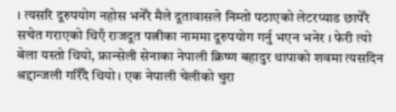। त्यसरि दूरुपयोग नहोस भनेरै मैले दूतावासले निम्तो पठाएको लेटरप्याड छापेरै सचेत गराएको थिएँ राजदूत पत्नीका नाममा दूरुपयोग गर्नु भएन भनेर । फेरी त्यो बेला यस्तो थियो, फ्रान्सेली सेनाका नेपाली क्रिष्ण बहादुर थापाको शवमा त्यसदिन श्रद्दान्जली गरिँदै थियो । एक नेपाली चेलीको चुरा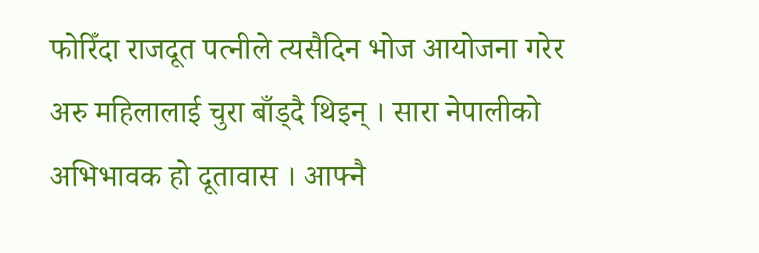फोरिँदा राजदूत पत्नीले त्यसैदिन भोज आयोजना गरेर अरु महिलालाई चुरा बाँड्दै थिइन् । सारा नेपालीको अभिभावक हो दूतावास । आफ्नै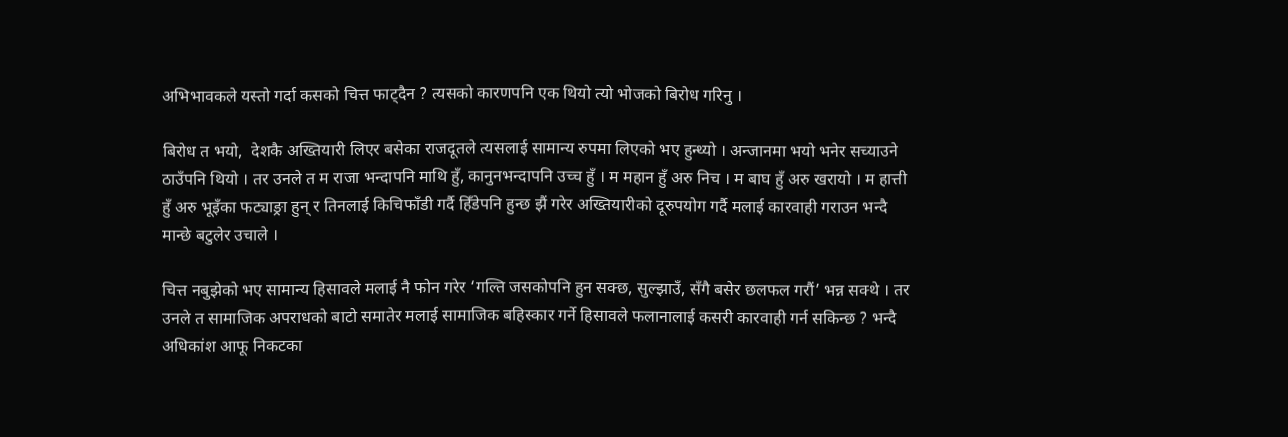अभिभावकले यस्तो गर्दा कसको चित्त फाट्दैन ? त्यसको कारणपनि एक थियो त्यो भोजको बिरोध गरिनु ।

बिरोध त भयो,  देशकै अख्तियारी लिएर बसेका राजदूतले त्यसलाई सामान्य रुपमा लिएको भए हुन्थ्यो । अन्जानमा भयो भनेर सच्याउने ठाउँपनि थियो । तर उनले त म राजा भन्दापनि माथि हुँ, कानुनभन्दापनि उच्च हुँ । म महान हुँ अरु निच । म बाघ हुँ अरु खरायो । म हात्ती हुँ अरु भूइँका फट्याङ्रा हुन् र तिनलाई किचिफाँडी गर्दै हिँडेपनि हुन्छ झैं गरेर अख्तियारीको दूरुपयोग गर्दै मलाई कारवाही गराउन भन्दै मान्छे बटुलेर उचाले ।

चित्त नबुझेको भए सामान्य हिसावले मलाई नै फोन गरेर ‘गल्ति जसकोपनि हुन सक्छ, सुल्झाउँ, सँगै बसेर छलफल गरौं’ भन्न सक्थे । तर उनले त सामाजिक अपराधको बाटो समातेर मलाई सामाजिक बहिस्कार गर्ने हिसावले फलानालाई कसरी कारवाही गर्न सकिन्छ ? भन्दै अधिकांश आफू निकटका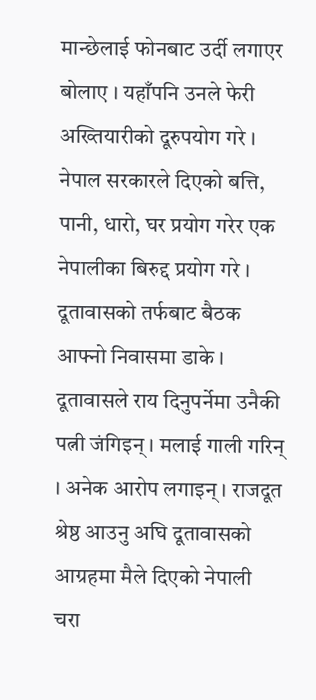मान्छेलाई फोनबाट उर्दी लगाएर बोलाए । यहाँपनि उनले फेरी अख्तियारीको दूरुपयोग गरे । नेपाल सरकारले दिएको बत्ति, पानी, धारो, घर प्रयोग गरेर एक नेपालीका बिरुद्द प्रयोग गरे । दूतावासको तर्फबाट बैठक आफ्नो निवासमा डाके । दूतावासले राय दिनुपर्नेमा उनैकी पत्नी जंगिइन् । मलाई गाली गरिन् । अनेक आरोप लगाइन् । राजदूत श्रेष्ठ आउनु अघि दूतावासको आग्रहमा मैले दिएको नेपाली चरा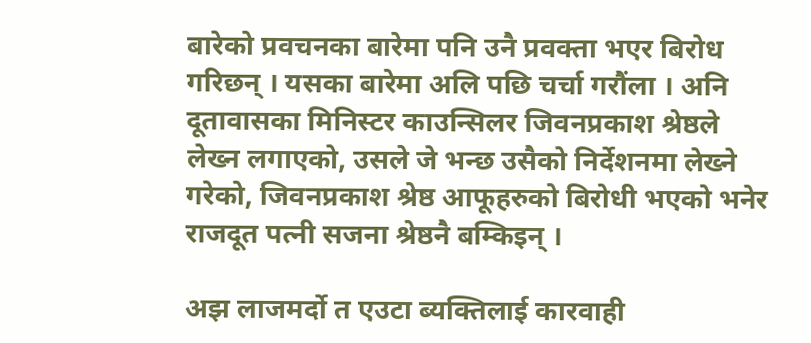बारेको प्रवचनका बारेमा पनि उनै प्रवक्ता भएर बिरोध गरिछन् । यसका बारेमा अलि पछि चर्चा गरौंला । अनि दूतावासका मिनिस्टर काउन्सिलर जिवनप्रकाश श्रेष्ठले लेख्न लगाएको, उसले जे भन्छ उसैको निर्देशनमा लेख्ने गरेको, जिवनप्रकाश श्रेष्ठ आफूहरुको बिरोधी भएको भनेर राजदूत पत्नी सजना श्रेष्ठनै बम्किइन् ।

अझ लाजमर्दो त एउटा ब्यक्तिलाई कारवाही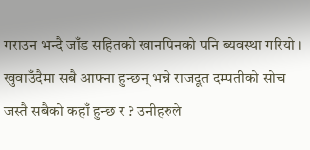गराउन भन्दै जाँड सहितको खानपिनको पनि ब्यवस्था गरियो । खुवाउँदैमा सबै आफ्ना हुन्छन् भन्ने राजदूत दम्पतीको सोच जस्तै सबैको कहाँ हुन्छ र ? उनीहरुले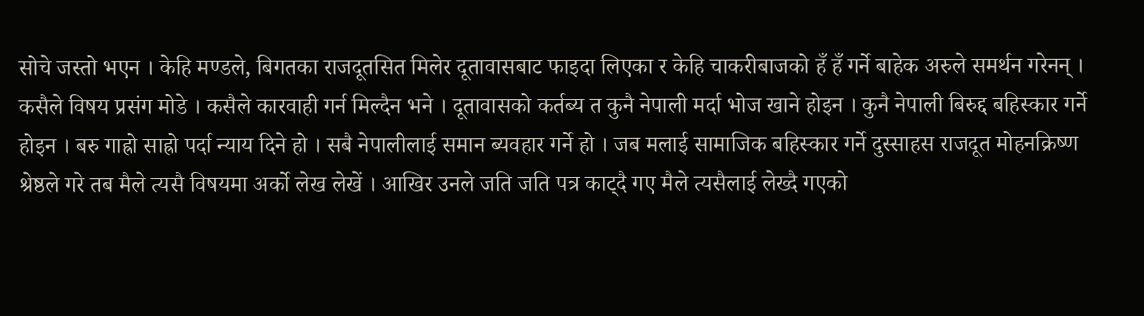सोचे जस्तो भएन । केहि मण्डले, बिगतका राजदूतसित मिलेर दूतावासबाट फाइदा लिएका र केहि चाकरीबाजको हँ हँ गर्ने बाहेक अरुले समर्थन गरेनन् । कसैले विषय प्रसंग मोडे । कसैले कारवाही गर्न मिल्दैन भने । दूतावासको कर्तब्य त कुनै नेपाली मर्दा भोज खाने होइन । कुनै नेपाली बिरुद्द बहिस्कार गर्ने होइन । बरु गाह्रो साह्रो पर्दा न्याय दिने हो । सबै नेपालीलाई समान ब्यवहार गर्ने हो । जब मलाई सामाजिक बहिस्कार गर्ने दुस्साहस राजदूत मोहनक्रिष्ण श्रेष्ठले गरे तब मैले त्यसै विषयमा अर्को लेख लेखें । आखिर उनले जति जति पत्र काट्दै गए मैले त्यसैलाई लेख्दै गएको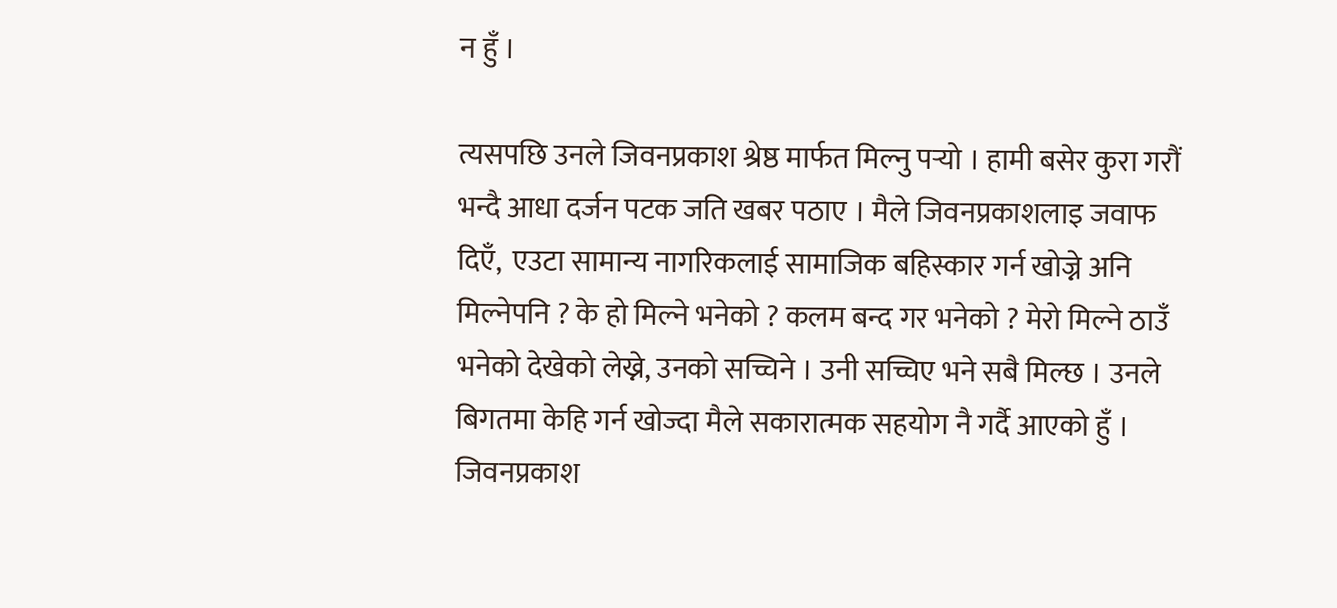न हुँ ।

त्यसपछि उनले जिवनप्रकाश श्रेष्ठ मार्फत मिल्नु पर्‍यो । हामी बसेर कुरा गरौं भन्दै आधा दर्जन पटक जति खबर पठाए । मैले जिवनप्रकाशलाइ जवाफ दिएँ,  एउटा सामान्य नागरिकलाई सामाजिक बहिस्कार गर्न खोज्ने अनि मिल्नेपनि ? के हो मिल्ने भनेको ? कलम बन्द गर भनेको ? मेरो मिल्ने ठाउँ भनेको देखेको लेख्ने, उनको सच्चिने । उनी सच्चिए भने सबै मिल्छ । उनले बिगतमा केहि गर्न खोज्दा मैले सकारात्मक सहयोग नै गर्दै आएको हुँ । जिवनप्रकाश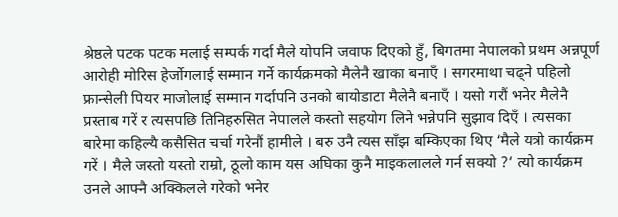श्रेष्ठले पटक पटक मलाई सम्पर्क गर्दा मैले योपनि जवाफ दिएको हुँ, बिगतमा नेपालको प्रथम अन्नपूर्ण आरोही मोरिस हेर्जोगलाई सम्मान गर्ने कार्यक्रमको मैलेनै खाका बनाएँ । सगरमाथा चढ्ने पहिलो फ्रान्सेली पियर माजोलाई सम्मान गर्दापनि उनको बायोडाटा मैलेनै बनाएँ । यसो गरौं भनेर मैलेनै प्रस्ताब गरें र त्यसपछि तिनिहरुसित नेपालले कस्तो सहयोग लिने भन्नेपनि सुझाव दिएँ । त्यसका बारेमा कहिल्यै कसैसित चर्चा गरेनौं हामीले । बरु उनै त्यस साँझ बम्किएका थिए ‘मैले यत्रो कार्यक्रम गरें । मैले जस्तो यस्तो राम्रो, ठूलो काम यस अघिका कुनै माइकलालले गर्न सक्यो ?’ त्यो कार्यक्रम उनले आफ्नै अक्किलले गरेको भनेर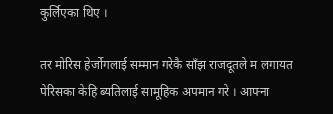कुर्लिएका थिए ।

तर मोरिस हेर्जोगलाई सम्मान गरेकै साँझ राजदूतले म लगायत पेरिसका केहि ब्यतिलाई सामूहिक अपमान गरे । आफ्ना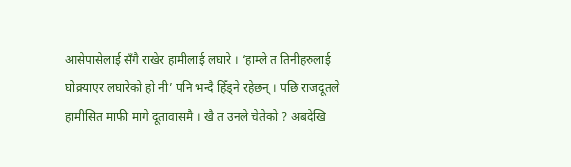आसेपासेलाई सँगै राखेर हामीलाई लघारे । ‘हाम्ले त तिनीहरुलाई घोक्र्याएर लघारेको हो नी’ पनि भन्दै हिँड्ने रहेछन् । पछि राजदूतले हामीसित माफी मागे दूतावासमै । खै त उनले चेतेको ? अबदेखि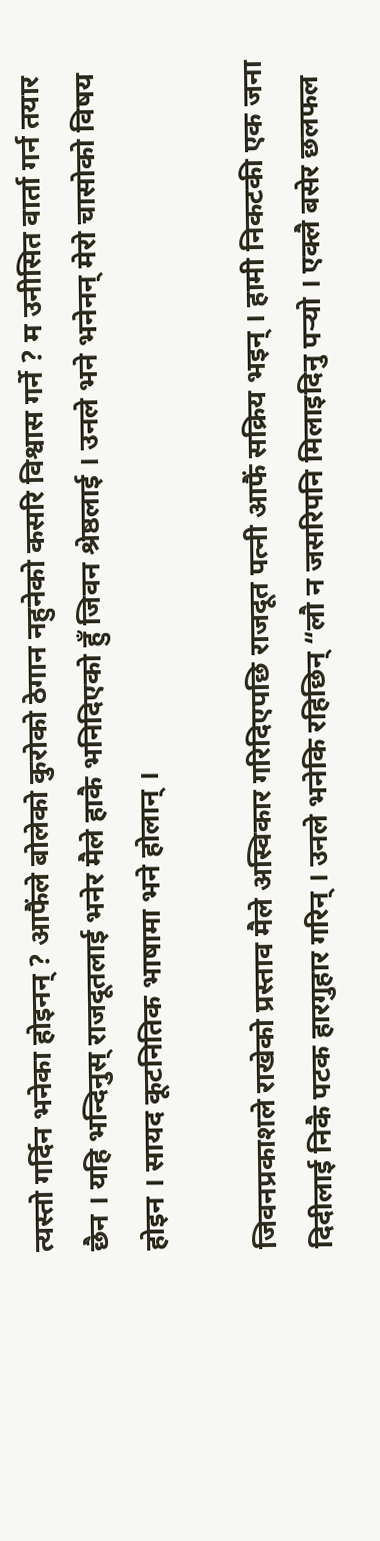त्यस्तो गर्दिन भनेका होइनन् ? आफैंले बोलेको कुरोको ठेगान नहुनेको कसरि विश्वास गर्ने ? म उनीसित वार्ता गर्न तयार छैन । यहि भन्दिनुस् राजदूतलाई भनेर मैले हाकै भनिदिएको हुँ जिवन श्रेष्ठलाई । उनले भने भनेनन् मेरो चासोको विषय होइन । सायद कूटनितिक भाषामा भने होलान् ।

जिवनप्रकाशले राखेको प्रस्ताव मैले अस्विकार गरिदिएपछि राजदूत पत्नी आफैं सक्रिय भइन् । हामी निकटकी एक जना दिदीलाई निकै पटक हारगुहार गरिन् । उनले भनेकि रहिछिन् “लौ न जसरिपनि मिलाइदिनु पर्‍यो । एक्लै बसेर छलफल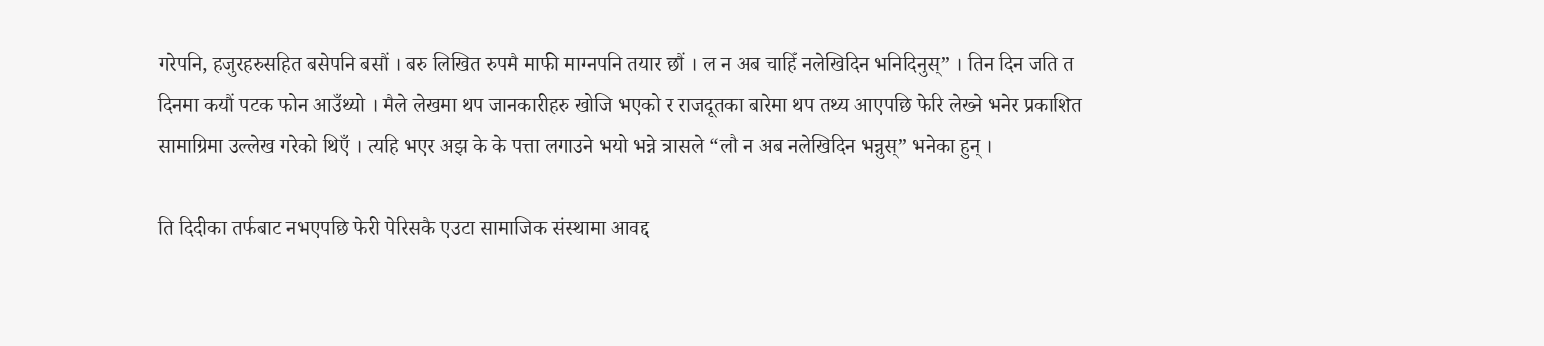गरेपनि, हजुरहरुसहित बसेपनि बसौं । बरु लिखित रुपमै माफी माग्नपनि तयार छौं । ल न अब चाहिँ नलेखिदिन भनिदिनुस्” । तिन दिन जति त दिनमा कयौं पटक फोन आउँथ्यो । मैले लेखमा थप जानकारीहरु खोजि भएको र राजदूतका बारेमा थप तथ्य आएपछि फेरि लेख्ने भनेर प्रकाशित सामाग्रिमा उल्लेख गरेको थिएँ । त्यहि भएर अझ के के पत्ता लगाउने भयो भन्ने त्रासले “लौ न अब नलेखिदिन भन्नुस्” भनेका हुन् ।

ति दिदीका तर्फबाट नभएपछि फेरी पेरिसकै एउटा सामाजिक संस्थामा आवद्द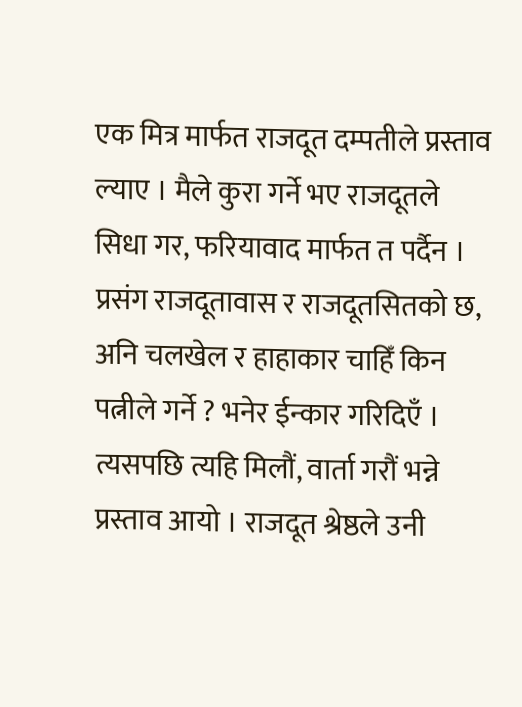एक मित्र मार्फत राजदूत दम्पतीले प्रस्ताव ल्याए । मैले कुरा गर्ने भए राजदूतले सिधा गर, फरियावाद मार्फत त पर्दैन । प्रसंग राजदूतावास र राजदूतसितको छ, अनि चलखेल र हाहाकार चाहिँ किन पत्नीले गर्ने ? भनेर ईन्कार गरिदिएँ । त्यसपछि त्यहि मिलौं, वार्ता गरौं भन्ने प्रस्ताव आयो । राजदूत श्रेष्ठले उनी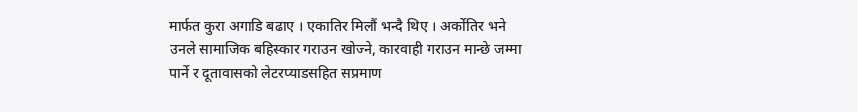मार्फत कुरा अगाडि बढाए । एकातिर मिलौं भन्दै थिए । अर्कोतिर भने उनले सामाजिक बहिस्कार गराउन खोज्ने, कारवाही गराउन मान्छे जम्मा पार्ने र दूतावासको लेटरप्याडसहित सप्रमाण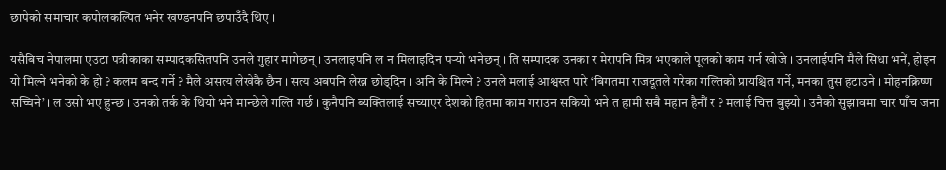छापेको समाचार कपोलकल्पित भनेर खण्डनपनि छपाउँदै थिए ।

यसैबिच नेपालमा एउटा पत्रीकाका सम्पादकसितपनि उनले गुहार मागेछन् । उनलाइपनि ल न मिलाइदिन पर्‍यो भनेछन् । ति सम्पादक उनका र मेरापनि मित्र भएकाले पूलको काम गर्न खोजे । उनलाईपनि मैले सिधा भनें, होइन यो मिल्ने भनेको के हो ? कलम बन्द गर्ने ? मैले असत्य लेखेकै छैन । सत्य अबपनि लेख्न छोड्दिन । अनि के मिल्ने ? उनले मलाई आश्वस्त पारे ‘बिगतमा राजदूतले गरेका गल्तिको प्रायश्चित गर्ने, मनका तुस हटाउने । मोहनक्रिष्ण सच्चिने’ । ल उसो भए हुन्छ । उनको तर्क के थियो भने मान्छेले गल्ति गर्छ । कुनैपनि ब्यक्तिलाई सच्याएर देशको हितमा काम गराउन सकियो भने त हामी सबै महान हैनौं र ? मलाई चित्त बुझ्यो । उनैको सुझावमा चार पाँच जना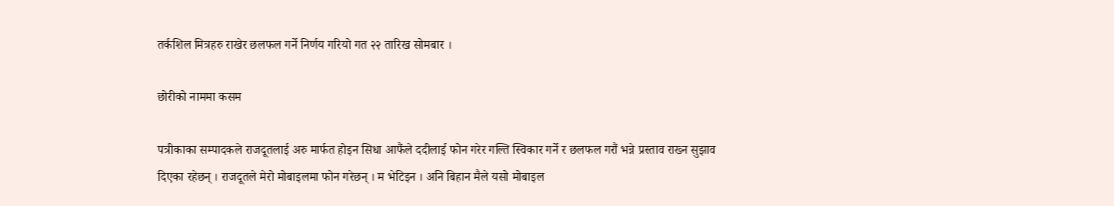तर्कशिल मित्रहरु राखेर छलफल गर्ने निर्णय गरियो गत २२ तारिख सोमबार ।

छोरीको नाममा कसम

पत्रीकाका सम्पादकले राजदूतलाई अरु मार्फत होइन सिधा आफैंले ददीलाई फोन गरेर गल्ति स्विकार गर्ने र छलफल गरौं भन्ने प्रस्ताव राख्न सुझाव दिएका रहेछन् । राजदूतले मेरो मोबाइलमा फोन गरेछन् । म भेटिइन । अनि बिहान मैले यसो मोबाइल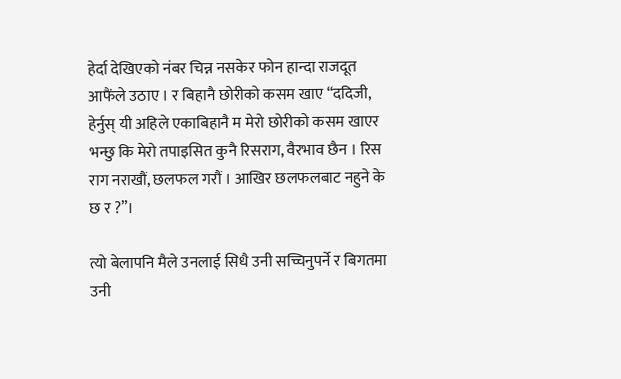हेर्दा देखिएको नंबर चिन्न नसकेर फोन हान्दा राजदूत आफैंले उठाए । र बिहानै छोरीको कसम खाए “ददिजी, हेर्नुस् यी अहिले एकाबिहानै म मेरो छोरीको कसम खाएर भन्छु कि मेरो तपाइसित कुनै रिसराग, वैरभाव छैन । रिस राग नराखौं, छलफल गरौं । आखिर छलफलबाट नहुने के छ र ?”।

त्यो बेलापनि मैले उनलाई सिधै उनी सच्चिनुपर्ने र बिगतमा उनी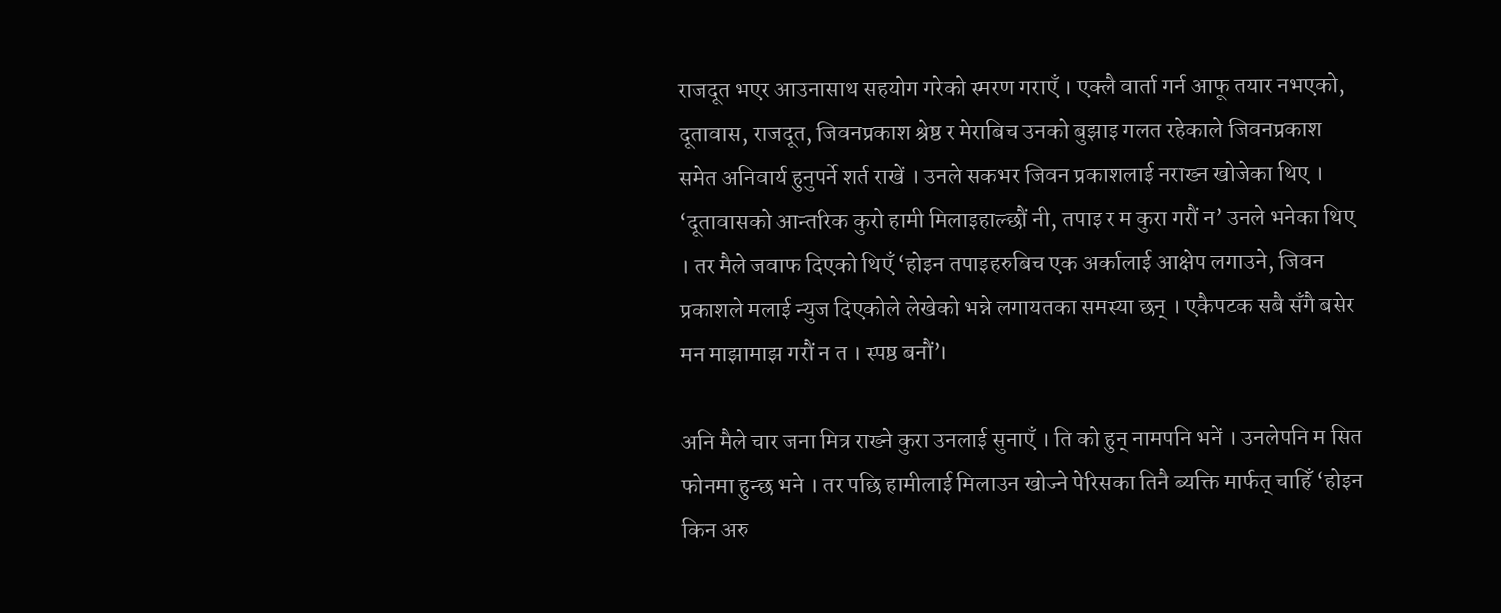राजदूत भएर आउनासाथ सहयोग गरेको स्मरण गराएँ । एक्लै वार्ता गर्न आफू तयार नभएको, दूतावास, राजदूत, जिवनप्रकाश श्रेष्ठ र मेराबिच उनको बुझाइ गलत रहेकाले जिवनप्रकाश समेत अनिवार्य हुनुपर्ने शर्त राखें । उनले सकभर जिवन प्रकाशलाई नराख्न खोजेका थिए । ‘दूतावासको आन्तरिक कुरो हामी मिलाइहाल्छौं नी, तपाइ र म कुरा गरौं न’ उनले भनेका थिए । तर मैले जवाफ दिएको थिएँ ‘होइन तपाइहरुबिच एक अर्कालाई आक्षेप लगाउने, जिवन प्रकाशले मलाई न्युज दिएकोले लेखेको भन्ने लगायतका समस्या छन् । एकैपटक सबै सँगै बसेर मन माझामाझ गरौं न त । स्पष्ठ बनौं’।

अनि मैले चार जना मित्र राख्ने कुरा उनलाई सुनाएँ । ति को हुन् नामपनि भनें । उनलेपनि म सित फोनमा हुन्छ भने । तर पछि हामीलाई मिलाउन खोज्ने पेरिसका तिनै ब्यक्ति मार्फत् चाहिँ ‘होइन किन अरु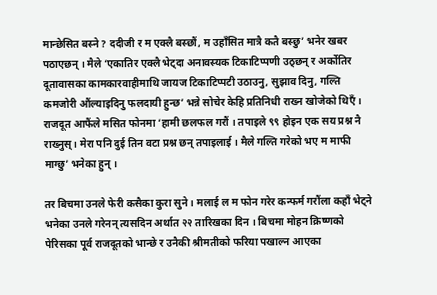मान्छेसित बस्ने ? ददीजी र म एक्लै बस्छौं, म उहाँसित मात्रै कतै बस्छु’ भनेर खबर पठाएछन् । मैले ‘एकातिर एक्लै भेट्दा अनावस्यक टिकाटिप्पणी उठ्छन् र अर्कोतिर दूतावासका कामकारवाहीमाथि जायज टिकाटिप्पटी उठाउनु, सुझाव दिनु, गल्ति कमजोरी औंल्याइदिनु फलदायी हुन्छ’ भन्ने सोचेर केहि प्रतिनिधी राख्न खोजेको थिएँ । राजदूत आफैंले मसित फोनमा ‘हामी छलफल गरौं । तपाइले ९९ होइन एक सय प्रश्न नै राख्नुस्। मेरा पनि दुई तिन वटा प्रश्न छन् तपाइलाई । मैले गल्ति गरेको भए म माफी माग्छु’ भनेका हुन् ।

तर बिचमा उनले फेरी कसैका कुरा सुने । मलाई ल म फोन गरेर कन्फर्म गरौंला कहाँ भेट्ने भनेका उनले गरेनन् त्यसदिन अर्थात २२ तारिखका दिन । बिचमा मोहन क्रिष्णको पेरिसका पूर्व राजदूतको भान्छे र उनैकी श्रीमतीको फरिया पखाल्न आएका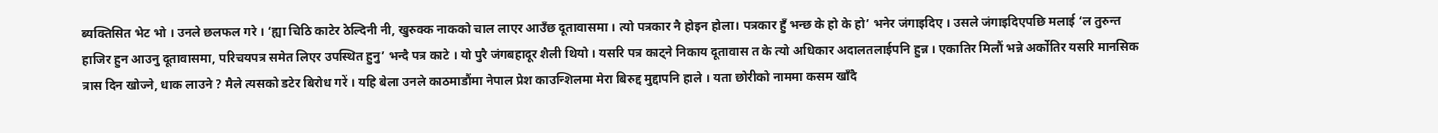ब्यक्तिसित भेट भो । उनले छलफल गरे । ‘ह्या चिठि काटेर ठेल्दिनी नी, खुरुक्क नाकको चाल लाएर आउँछ दूतावासमा । त्यो पत्रकार नै होइन होला। पत्रकार हुँ भन्छ के हो के हो’ भनेर जंगाइदिए । उसले जंगाइदिएपछि मलाई ‘ल तुरुन्त हाजिर हुन आउनु दूतावासमा, परिचयपत्र समेत लिएर उपस्थित हुनु’ भन्दै पत्र काटे । यो पुरै जंगबहादूर शैली थियो । यसरि पत्र काट्ने निकाय दूतावास त के त्यो अधिकार अदालतलाईपनि हुन्न । एकातिर मिलौं भन्ने अर्कोतिर यसरि मानसिक त्रास दिन खोज्ने, धाक लाउने ? मैले त्यसको डटेर बिरोध गरें । यहि बेला उनले काठमाडौंमा नेपाल प्रेश काउन्शिलमा मेरा बिरुद्द मुद्दापनि हाले । यता छोरीको नाममा कसम खाँदै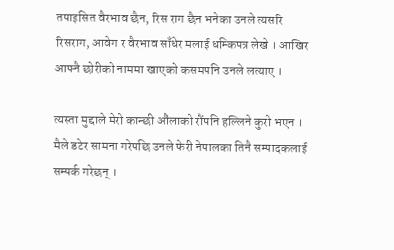तपाइसित वैरभाव छैन, रिस राग छैन भनेका उनले त्यसरि रिसराग, आवेग र वैरभाव साँधेर मलाई धम्किपत्र लेखे । आखिर आफ्नै छोरीको नाममा खाएको कसमपनि उनले लत्याए ।

त्यस्ता मुद्दाले मेरो कान्छी औंलाको रौंपनि हल्लिने कुरो भएन । मैले डटेर सामना गरेपछि उनले फेरी नेपालका तिनै सम्पादकलाई सम्पर्क गरेछन् ।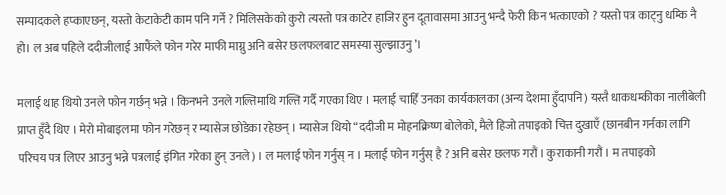सम्पादकले हप्काएछन्, यस्तो केटाकेटी काम पनि गर्ने ? मिलिसकेको कुरो त्यस्तो पत्र काटेर हाजिर हुन दूतावासमा आउनु भन्दै फेरी किन भत्काएको ? यस्तो पत्र काट्नु धम्कि नै हो। ल अब पहिले ददीजीलाई आफैंले फोन गरेर माफी माग्नु अनि बसेर छलफलबाट समस्या सुल्झाउनु’।

मलाई थाह थियो उनले फोन गर्छन् भन्ने । किनभने उनले गल्तिमाथि गल्ति गर्दै गएका थिए । मलाई चाहिँ उनका कार्यकालका (अन्य देशमा हुँदापनि) यस्तै धाकधम्कीका नालीबेली प्राप्त हुँदै थिए । मेरो मोबाइलमा फोन गरेछन् र म्यासेज छोडेका रहेछन् । म्यासेज थियो “ददीजी म मोहनक्रिष्ण बोलेको, मैले हिजो तपाइको चित्त दुखाएँ (छानबीन गर्नका लागि परिचय पत्र लिएर आउनु भन्ने पत्रलाई इंगित गरेका हुन् उनले) । ल मलाई फोन गर्नुस् न । मलाई फोन गर्नुस् है ? अनि बसेर छलफ गरौं । कुराकानी गरौं । म तपाइको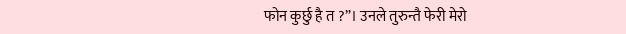फोन कुर्छु है त ?”। उनले तुरुन्तै फेरी मेरो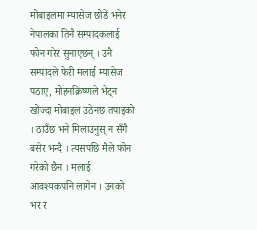मोबाइलमा म्यासेज छोडें भनेर नेपालका तिनै सम्पादकलाई फोन गरेर सुनाएछन् । उनै सम्पादले फेरी मलाई म्यासेज पठाए, मोहनक्रिष्णले भेट्न खोज्दा मोबाइल उठेनछ तपाइको । ठाउँछ भने मिलाउनुस् न सँगै बसेर भन्दै । त्यसपछि मैले फोन गरेको छैन । मलाई आवश्यकपनि लागेन । उनको भर र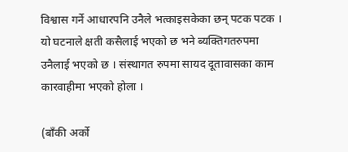विश्वास गर्ने आधारपनि उनैले भत्काइसकेका छन् पटक पटक । यो घटनाले क्षती कसैलाई भएको छ भने ब्यक्तिगतरुपमा उनैलाई भएको छ । संस्थागत रुपमा सायद दूतावासका काम कारवाहीमा भएको होला ।

(बाँकी अर्को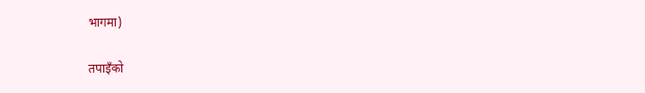भागमा)

तपाइँको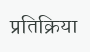प्रतिक्रिया